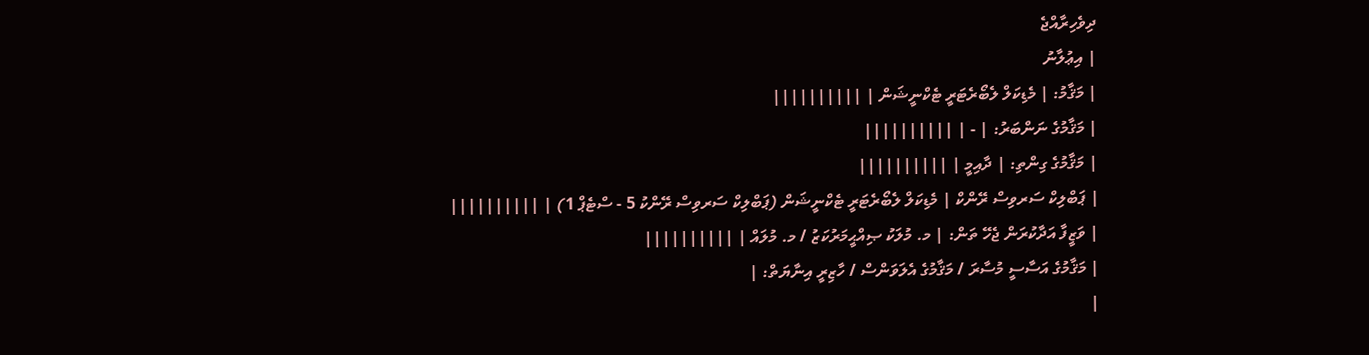ދިވެހިރާއްޖެ
| އިޢުލާނު
| މަޤާމު: | މެޑިކަލް ލެބޯރެޓަރީ ޓެކްނީޝަން | ||||||||||
| މަޤާމުގެ ނަންބަރު: | - | ||||||||||
| މަޤާމުގެ ގިންތި: | ދާއިމީ | ||||||||||
| ޕަބްލިކް ސަރވިސް ރޭންކް | މެޑިކަލް ލެބޯރެޓަރީ ޓެކްނީޝަން (ޕަބްލިކް ސަރވިސް ރޭންކު 5 - ސްޓެޕް 1) | ||||||||||
| ވަޒީފާ އަދާކުރަން ޖެހޭ ތަން: | މ. މުލަކު ޞިއްޙީމަރުކަޒު / މ. މުލައް | ||||||||||
| މަޤާމުގެ އަސާސީ މުސާރަ / މަޤާމުގެ އެލަވަންސް / ހާޒިރީ އިނާޔަތް: |
|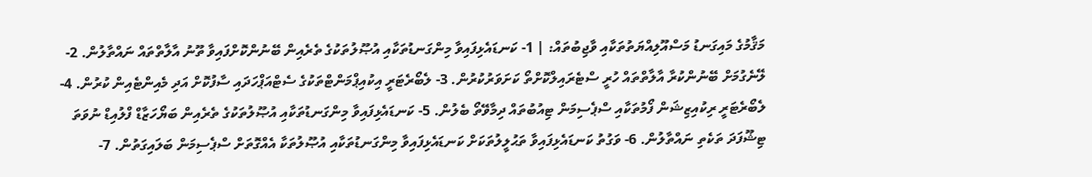މަޤާމުގެ މައިގަނޑު މަސްއޫލިއްޔަތުތަކާއި ވާޖިބުތައް: | 1- ކަނޑައެޅިފައިވާ މިންގަނޑުތަކާއި އުޞޫލުތަކުގެ ތެރެއިން ބޭނުންކޮށްފައިވާ ތޫނު އާލާތްތައް ނައްތާލުން. 2- ލޭނެގުމަށް ބޭނުންކުރާ އާލާތްތައް ހުރީ ސްޓެރައިލްކޮށްތޯ ކަށަވަރުކުރުން. 3- ލެބޯރެޓަރީ އިކުއިޕްމަންޓްތަކުގެ ސެޓްއަޕްހަދައި ސާފުކޮށް އަދި މެއިންޓެއިން ކުރުން. 4- ލެބޯރެޓަރީ ރިކުއިޒިޝަން ފޯމުތަކާއި ސްޕެސިމަން ޓިއުބުތައް ދިމާވޭތޯ ބެލުން. 5- ކަނޑައެޅިފައިވާ މިންގަނޑުތަކާއި އުޞޫލުތަކުގެ ތެރެއިން ބަޔޯހަޒާޑް ފްލުއިޑް ނުވަތަ ޓިޝޫފަދަ ތަކެތި ނައްތާލުން. 6- ވަގުތު ކަނޑައެޅިފައިވާ ތަޙުލީލުތަކަށް ކަނޑައެޅިފައިވާ މިންގަނޑުތަކާއި އުޞޫލުތަކާ އެއްގޮތަށް ސްޕެސިމަން ބަލައިގަތުން. 7-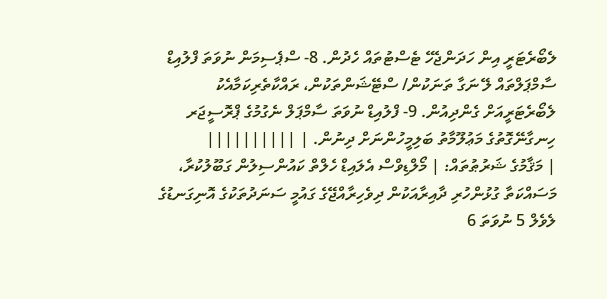ލެބޯރެޓަރީ އިން ހަދަންޖެހޭ ޓެސްޓުތައް ހެދުން. 8- ސްޕެސިމަން ނުވަތަ ފްލުއިޑް ސާމްޕަލްތައް ލޭ ނަގާ ތަނަކުން/ ސްޓޭޝަންތަކުން، ރައްކާތެރިކަމާއެކު ލެބޯރެޓަރީއަށް ގެންދިއުން. 9- ފްލުއިޑް ނުވަތަ ސާމްޕަލް ނެގުމުގެ ޕްރޮސީޖަރ ހިނގާނޭގޮތުގެ މަޢުލޫމާތު ބަލިމީހުންނަށް ދިނުން. | ||||||||||
| މަޤާމުގެ ޝަރުޠުތައް: | މޯލްޑިވްސް އެލައިޑް ހެލްތް ކައުންސިލުން ގަބޫލުކުރާ، މަސައްކަތާ ގުޅުންހުރި ދާއިރާއަކުން ދިވެހިރާއްޖޭގެ ގައުމީ ސަނަދުތަކުގެ އޮނިގަނޑުގެ ލެވެލް 5 ނުވަތަ 6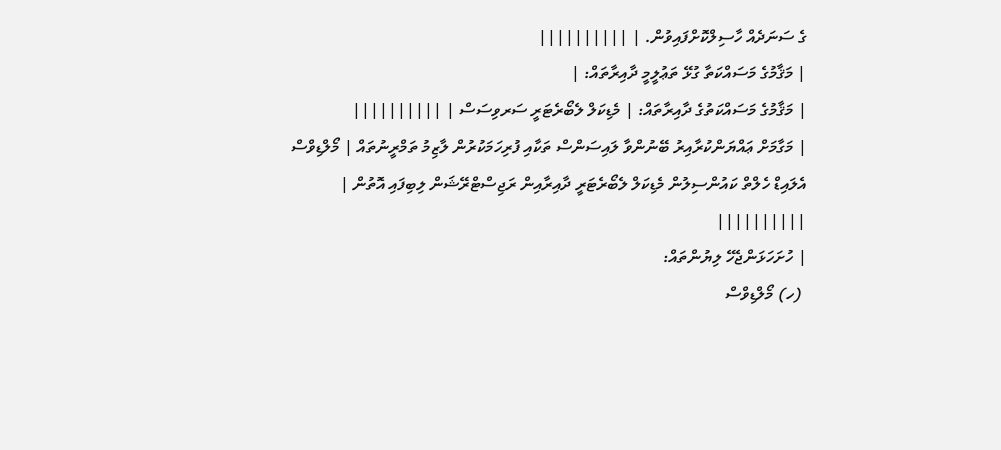ގެ ސަނަދެއް ހާސިލްކޮށްފައިވުން. | ||||||||||
| މަޤާމުގެ މަސައްކަތާ ގުޅޭ ތަޢުލީމީ ދާއިރާތައް: |
| މަޤާމުގެ މަސައްކަތުގެ ދާއިރާތައް: | މެޑިކަލް ލެބޯރެޓަރީ ސަރވިސަސް | ||||||||||
| މަގާމަށް ޢައްޔަންކުރާއިރު ބޭނުންވާ ލައިސަންސް ތަކާއި ފުރިހަމަކުރުން ލާޒިމު ތަމްރީނުތައް | މޯލްޑިވްސް އެލައިޑް ހެލްތް ކައުންސިލުން މެޑިކަލް ލެބޯރެޓަރީ ދާއިރާއިން ރަޖިސްޓްރޭޝަން ލިބިފައި އޮތުން | ||||||||||
| ހުށަހަޅަންޖެހޭ ލިޔުންތައް:
 (ހ) މޯލްޑިވްސް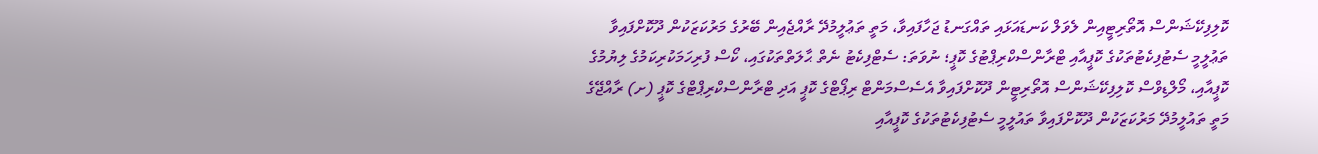ކޮލިފިކޭޝަންސް އޮތޯރިޓީއިން ލެވަލް ކަނޑައަޅައި ތައްގަނޑު ޖަހާފައިވާ، މަތީ ތަޢުލީމުދޭ ރާއްޖެއިން ބޭރުގެ މަރުކަޒަކުން ދޫކޮށްފައިވާ ތަޢުލީމީ ސެޓުފިކެޓުތަކުގެ ކޮޕީއާއި ޓްރާންސްކްރިޕްޓުގެ ކޮޕީ؛ ނުވަތަ: ސެޓްފިކެޓު ނެތް ޙާލަތްތަކުގައި، ކޯސް ފުރިހަމަކުރިކަމުގެ ލިޔުމުގެ ކޮޕީއާއި، މޯލްޑިވްސް ކޮލިފިކޭޝަންސް އޮތޯރިޓީން ދޫކޮށްފައިވާ އެސެސްމަންޓް ރިޕޯޓްގެ ކޮޕީ އަދި ޓްރާންސްކްރިޕްޓްގެ ކޮޕީ (ށ) ރާއްޖޭގެ މަތީ ތައުލީމުދޭ މަރުކަޒަކުން ދޫކޮށްފައިވާ ތައުލީމީ ސެޓުފިކެޓުތަކުގެ ކޮޕީއާއި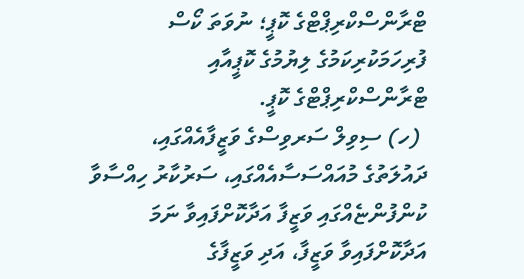ޓްރާންސްކްރިޕްޓްގެ ކޮޕީ؛ ނުވަތަ ކޯސް ފުރިހަމަކުރިކަމުގެ ލިޔުމުގެ ކޮޕީއާއި ޓްރާންސްކްރިޕްޓްގެ ކޮޕީ.
 (ހ) ސިވިލް ސަރވިސްގެ ވަޒީފާއެއްގައި، ދައުލަތުގެ މުއައްސަސާއެއްގައި، ސަރުކާރު ހިއްސާވާ ކުންފުންޏެއްގައި ވަޒީފާ އަދާކޮށްފައިވާ ނަމަ އަދާކޮށްފައިވާ ވަޒީފާ، އަދި ވަޒީފާގެ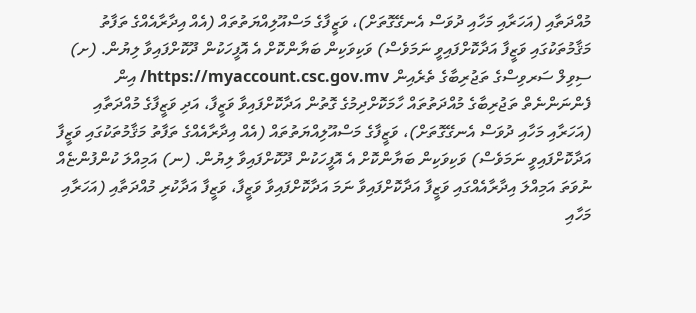މުއްދަތާއި (އަހަރާއި މަހާއި ދުވަސް އެނގޭގޮތަށް)، ވަޒީފާގެ މަސްއޫލިއްޔަތުތައް (އެއް އިދާރާއެއްގެ ތަފާތު މަޤާމުތަކުގައި ވަޒީފާ އަދާކޮށްފައިވީ ނަމަވެސް) ވަކިވަކިން ބަޔާންކޮށް އެ އޮފީހަކުން ދޫކޮށްފައިވާ ލިޔުން. (ށ) ސިވިލް ސަރވިސްގެ ތަޖުރިބާގެ ތެރެއިން https://myaccount.csc.gov.mv/ އިން ފެންނަންނެތް ތަޖުރިބާގެ މުއްދަތުތައް ހާމަކޮށްދިމުގެ ގޮތުން އަދާކޮށްފައިވާ ވަޒީފާ، އަދި ވަޒީފާގެ މުއްދަތާއި (އަހަރާއި މަހާއި ދުވަސް އެނގޭގޮތަށް)، ވަޒީފާގެ މަސްއޫލިއްޔަތުތައް (އެއް އިދާރާއެއްގެ ތަފާތު މަޤާމުތަކުގައި ވަޒީފާ އަދާކޮށްފައިވީ ނަމަވެސް) ވަކިވަކިން ބަޔާންކޮށް އެ އޮފީހަކުން ދޫކޮށްފައިވާ ލިޔުން. (ނ) އަމިއްލަ ކުންފުންޏެއް ނުވަތަ އަމިއްލަ އިދާރާއެއްގައި ވަޒީފާ އަދާކޮށްފައިވާ ނަމަ އަދާކޮށްފައިވާ ވަޒީފާ، ވަޒީފާ އަދާކުރި މުއްދަތާއި (އަހަރާއި މަހާއި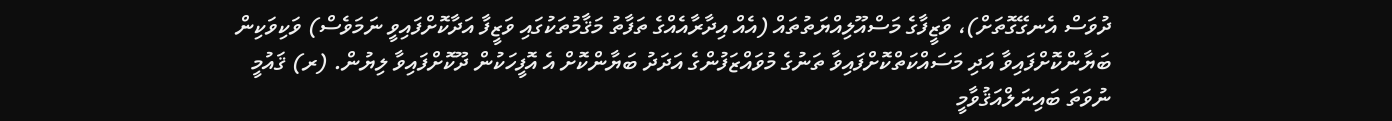ދުވަސް އެނގޭގޮތަށް)، ވަޒީފާގެ މަސްއޫލިއްޔަތުތައް (އެއް އިދާރާއެއްގެ ތަފާތު މަޤާމުތަކުގައި ވަޒީފާ އަދާކޮށްފައިވީ ނަމަވެސް) ވަކިވަކިން ބަޔާންކޮށްފައިވާ އަދި މަސައްކަތްކޮށްފައިވާ ތަނުގެ މުވައްޒަފުންގެ އަދަދު ބަޔާންކޮށް އެ އޮފީހަކުން ދޫކޮށްފައިވާ ލިޔުން. (ރ) ޤައުމީ ނުވަތަ ބައިނަލްއަޤުވާމީ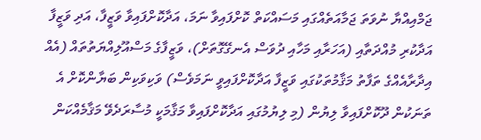ޖަމްއިއްޔާ ނުވަތަ ޖަމާއަތެއްގައި މަސައްކަތް ކޮށްފައިވާ ނަމަ، އަދާކޮށްފައިވާ ވަޒީފާ، އަދި ވަޒީފާ އަދާކުރި މުއްދަތާއި (އަހަރާއި މަހާއި ދުވަސް އެނގޭގޮތަށް)، ވަޒީފާގެ މަސްއޫލިއްޔަތުތައް (އެއް އިދާރާއެއްގެ ތަފާތު މަޤާމުތަކުގައި ވަޒީފާ އަދާކޮށްފައިވީ ނަމަވެސް) ވަކިވަކިން ބަޔާންކޮށް އެ ތަނަކުން ދޫކޮށްފައިވާ ލިޔުން (މި ލިޔުމުގައި އަދާކޮށްފައިވާ މަޤާމަކީ މުސާރަދެވޭ މަޤާމެއްކަން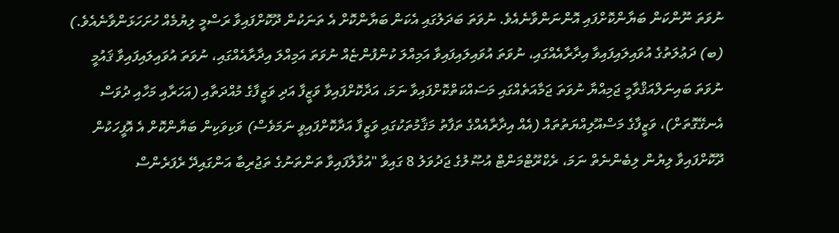ނުވަތަ ނޫންކަން ބަޔާންކޮށްފައި އޮންނަންވާނެއެވެ. ނުވަތަ ބަދަލުގައި އެކަން ބަޔާންކޮށް އެ ތަނަކުން ދޫކޮށްފައިވާ ރަސްމީ ލިޔުމެއް ހުށަހަޅަންވާނެއެވެ.) (ބ) ދަޢުލަތުގެ އުވައިލައިފައިވާ އިދާރާއެއްގައި، ނުވަތަ އުވައިލައިފައިވާ އަމިއްލަ ކުންފުންޏެއް ނުވަތަ އަމިއްލަ އިދާރާއެއްގައި، ނުވަތަ އުވައިލައިފައިވާ ޤައުމީ ނުވަތަ ބައިނަލްއަޤްވާމީ ޖަމިއްޔާ ނުވަތަ ޖަމާއަތެއްގައި މަސައްކަތްކޮށްފައިވާ ނަމަ، އަދާކޮށްފައިވާ ވަޒީފާ އަދި ވަޒީފާގެ މުއްދަތާއި (އަހަރާއި މަހާއި ދުވަސް އެނގޭގޮތަށް)، ވަޒީފާގެ މަސްއޫލިއްޔަތުތައް (އެއް އިދާރާއެއްގެ ތަފާތު މަޤާމުތަކުގައި ވަޒީފާ އަދާކޮށްފައިވީ ނަމަވެސް) ވަކިވަކިން ބަޔާންކޮށް އެ އޮފީހަކުން ދޫކޮށްފައިވާ ލިޔުން ލިބެންނެތް ނަމަ، ރެކްރޫޓްމަންޓް އުޞޫލުގެ ޖަދުވަލު 8 ގައިވާ "އުވާލާފައިވާ ތަންތަނުގެ ތަޖުރިބާ އަންގައިދޭ ރެފަރެންސް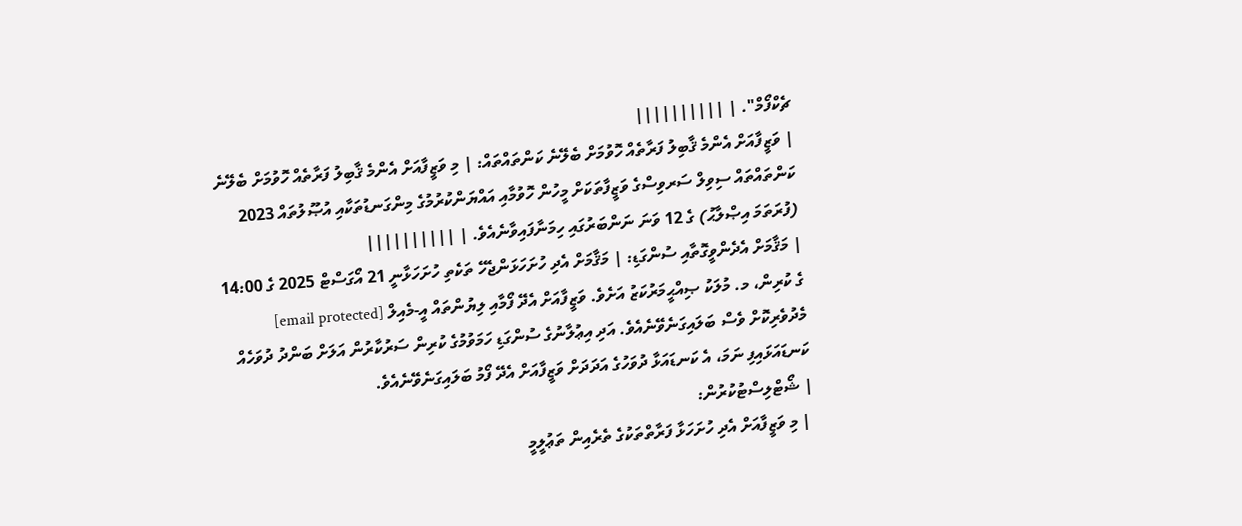ޗެކްފޯމް". | ||||||||||
| ވަޒީފާއަށް އެންމެ ޤާބިލު ފަރާތެއް ހޮވުމަށް ބެލޭނެ ކަންތައްތައް: | މި ވަޒީފާއަށް އެންމެ ޤާބިލު ފަރާތެއް ހޮވުމަށް ބެލޭނެ ކަންތައްތައް ސިވިލް ސަރވިސްގެ ވަޒީފާތަކަށް މީހުން ހޮވުމާއި އައްޔަންކުރުމުގެ މިންގަނޑުތަކާއި އުޞޫލުތައް 2023 (ފުރަތަމަ އިޞްލާޙު) ގެ 12 ވަނަ ނަންބަރުގައި ހިމަނާފައިވާނެއެވެ. | ||||||||||
| މަޤާމަށް އެދެންވީގޮތާއި ސުންގަޑި: | މަޤާމަށް އެދި ހުށަހަޅަންޖެހޭ ތަކެތި ހުށަހަޅާނީ 21 އޯގަސްޓް 2025 ގެ 14:00 ގެ ކުރިން، މ. މުލަކު ޞިއްޙީމަރުކަޒު އަށެވެ. ވަޒީފާއަށް އެދޭ ފޯމާއި ލިޔުންތައް އީ-މެއިލް [email protected] މެދުވެރިކޮށް ވެސް ބަލައިގަނެވޭނެއެވެ. އަދި އިޢުލާނުގެ ސުންގަޑި ހަމަވުމުގެ ކުރިން ސަރުކާރުން އަލަށް ބަންދު ދުވަހެއް ކަނޑައަޅައިފި ނަމަ، އެ ކަނޑައަޅާ ދުވަހުގެ އަދަދަށް ވަޒީފާއަށް އެދޭ ފޯމު ބަލައިގަނެވޭނެއެވެ.
| ޝޯޓްލިސްޓުކުރުން:
 | މި ވަޒީފާއަށް އެދި ހުށަހަޅާ ފަރާތްތަކުގެ ތެރެއިން ތަޢުލީމީ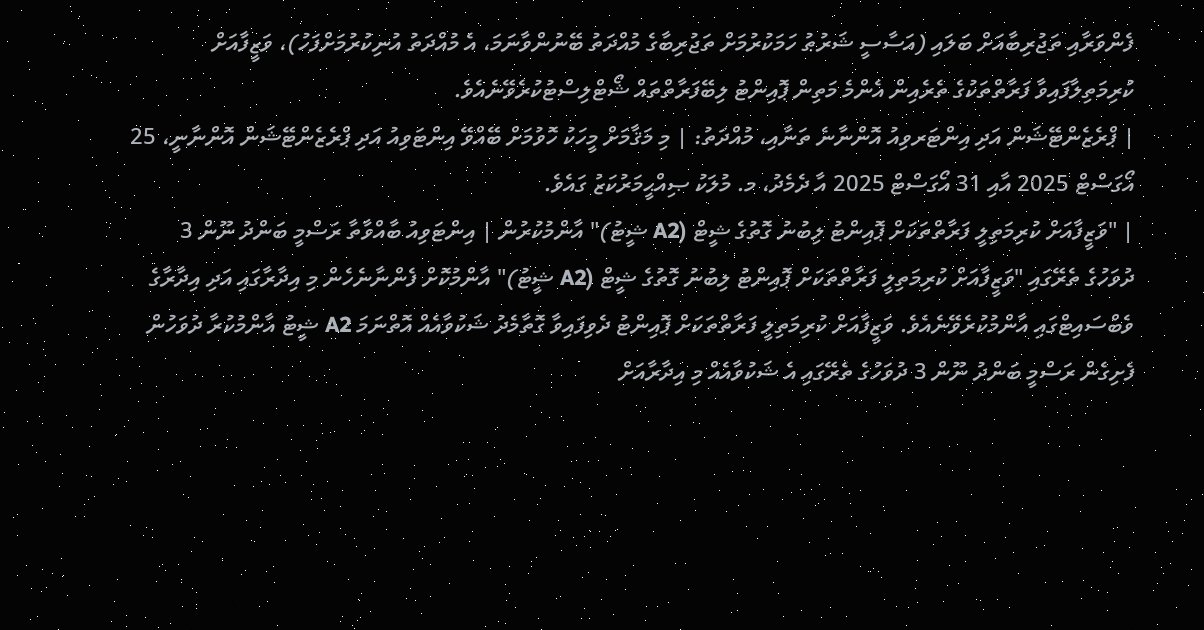ފެންވަރާއި ތަޖުރިބާއަށް ބަލައި (އަސާސީ ޝަރުޠު ހަމަކުރުމަށް ތަޖުރިބާގެ މުއްދަތު ބޭނުންވާނަމަ، އެ މުއްދަތު އުނިކުރުމަށްފަހު)، ވަޒީފާއަށް ކުރިމަތިލާފައިވާ ފަރާތްތަކުގެ ތެރެއިން އެންމެ މަތިން ޕޮއިންޓު ލިބޭފަރާތްތައް ޝޯޓްލިސްޓުކުރެވޭނެއެވެ.
| ޕްރެޒެންޓޭޝަން އަދި އިންޓަރވިއު އޮންނާނެ ތަނާއި، މުއްދަތު: | މި މަޤާމަށް މީހަކު ހޮވުމަށް ބޭއްވޭ އިންޓަވިއު އަދި ޕްރެޒެންޓޭޝަން އޮންނާނީ، 25 އޯގަސްޓް 2025 އާއި 31 އޯގަސްޓް 2025 އާ ދެމެދު، މ. މުލަކު ޞިއްޙީމަރުކަޒު ގައެވެ.
| "ވަޒީފާއަށް ކުރިމަތިލީ ފަރާތްތަކަށް ޕޮއިންޓު ލިބުނު ގޮތުގެ ޝީޓް (A2 ޝީޓު)" އާންމުކުރުން | އިންޓަވިއު ބާއްވާތާ ރަސްމީ ބަންދު ނޫން 3 ދުވަހުގެ ތެރޭގައި "ވަޒީފާއަށް ކުރިމަތިލީ ފަރާތްތަކަށް ޕޮއިންޓު ލިބުނު ގޮތުގެ ޝީޓް (A2 ޝީޓު)" އާންމުކޮށް ފެންނާނެހެން މި އިދާރާގައި އަދި އިދާރާގެ ވެބްސައިޓްގައި އާންމުކުރެވޭނެއެވެ. ވަޒީފާއަށް ކުރިމަތިލީ ފަރާތްތަކަށް ޕޮއިންޓު ދެވިފައިވާ ގޮތާމެދު ޝަކުވާއެއް އޮތްނަމަ A2 ޝީޓު އާންމުކުރާ ދުވަހުން ފެށިގެން ރަސްމީ ބަންދު ނޫން 3 ދުވަހުގެ ތެރޭގައި އެ ޝަކުވާއެއް މި އިދާރާއަށް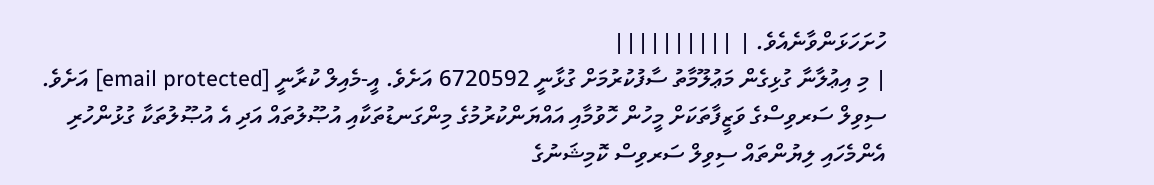ހުށަހަޅަންވާނެއެވެ. | ||||||||||
| މި އިޢުލާނާ ގުޅިގެން މަޢުލޫމާތު ސާފުކުރުމަށް ގުޅާނީ 6720592 އަށެވެ. އީ-މެއިލް ކުރާނީ [email protected] އަށެވެ. ސިވިލް ސަރވިސްގެ ވަޒީފާތަކަށް މީހުން ހޮވުމާއި އައްޔަންކުރުމުގެ މިންގަނޑުތަކާއި އުޞޫލުތައް އަދި އެ އުޞޫލުތަކާ ގުޅުންހުރި އެންމެހައި ލިޔުންތައް ސިވިލް ސަރވިސް ކޮމިޝަނުގެ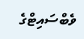ވެބްސައިޓްގެ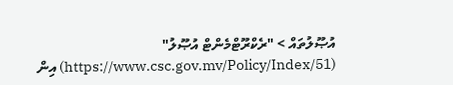އުޞޫލުތައް > "ރެކްރޫޓްމެންޓް އުޞޫލު" (https://www.csc.gov.mv/Policy/Index/51) އިން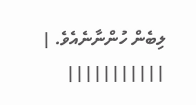ލިބެން ހުންނާނެއެވެ. | |||||||||||